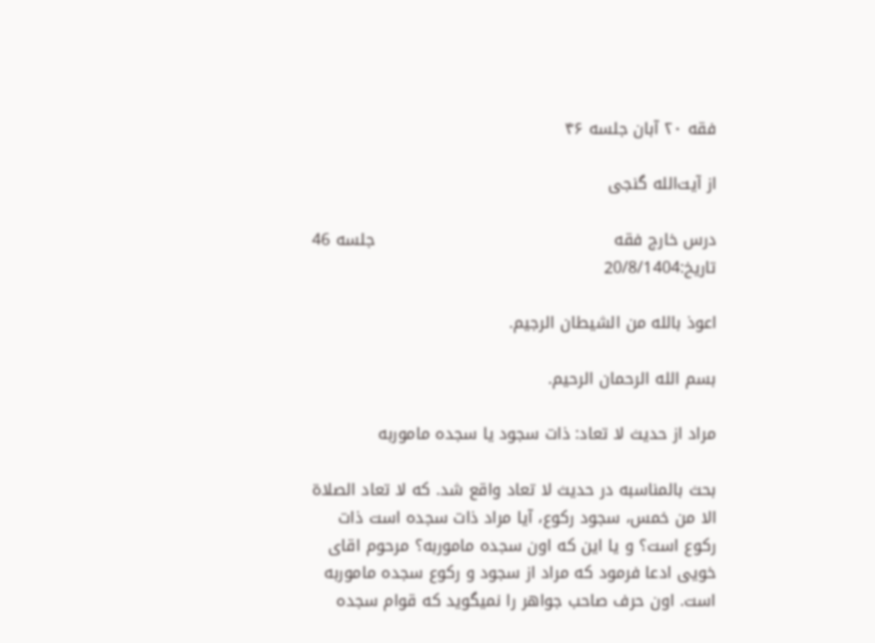فقه ۲۰ آبان جلسه ۴۶

از آیت‌الله گنجی

درس خارج فقه                                            جلسه 46                            تاریخ:20/8/1404

اعوذ بالله من الشیطان الرجیم.

بسم الله الرحمان الرحیم.

مراد از حدیث لا تعاد: ذات سجود یا سجده ماموربه

بحث بالمناسبه در حدیث لا تعاد واقع شد. که لا تعاد الصلاة الا من خمس، سجود رکوع، آیا مراد ذات سجده است ذات رکوع است؟ و یا این که اون سجده ماموربه؟ مرحوم اقای خویی ادعا فرمود که مراد از سجود و رکوع سجده ماموربه است. اون حرف صاحب جواهر را نمیگوید که قوام سجده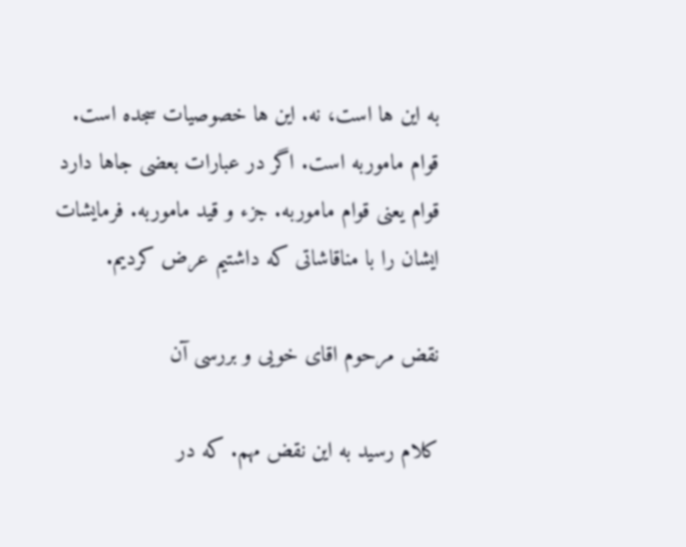به این ها است، نه. این ها خصوصیات سجده است. قوام ماموربه است. اگر در عبارات بعضی جاها دارد قوام یعنی قوام ماموربه. جزء و قید ماموربه. فرمایشات ایشان را با مناقاشاتی که داشتیم عرض کردیم.

نقض مرحوم اقای خویی و بررسی آن

کلام رسید به این نقض مهم. که در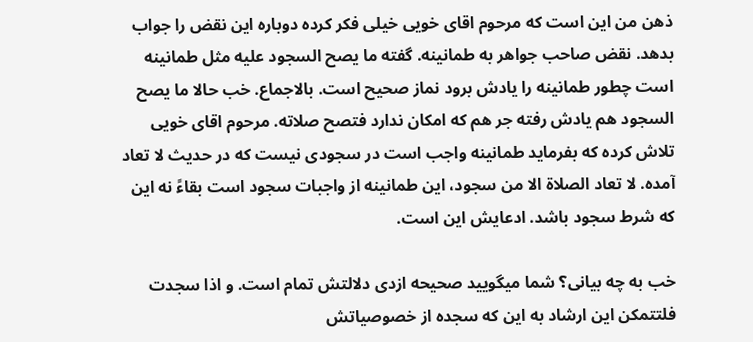ذهن من این است که مرحوم اقای خویی خیلی فکر کرده دوباره این نقض را جواب بدهد. نقض صاحب جواهر به طمانینه. گفته ما یصح السجود علیه مثل طمانینه است چطور طمانینه را یادش برود نماز صحیح است. بالاجماع. خب حالا ما یصح السجود هم یادش رفته جر هم که امکان ندارد فتصح صلاته. مرحوم اقای خویی تلاش کرده که بفرماید طمانینه واجب است در سجودی نیست که در حدیث لا تعاد آمده. لا تعاد الصلاة الا من سجود، این طمانینه از واجبات سجود است بقاءً نه این که شرط سجود باشد. ادعایش این است.

خب به چه بیانی؟ شما میگویید صحیحه ازدی دلالتش تمام است. و اذا سجدت فلتتمکن این ارشاد به این که سجده از خصوصیاتش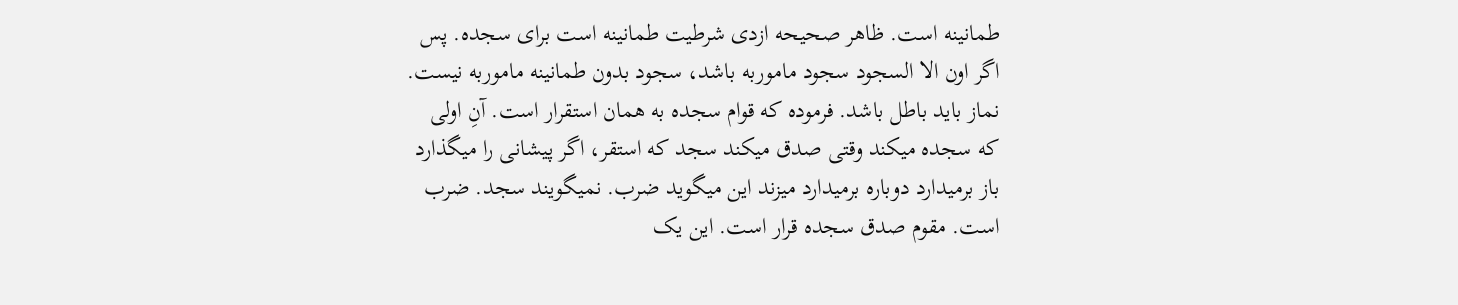طمانینه است. ظاهر صحیحه ازدی شرطیت طمانینه است برای سجده. پس اگر اون الا السجود سجود ماموربه باشد، سجود بدون طمانینه ماموربه نیست. نماز باید باطل باشد. فرموده که قوام سجده به همان استقرار است. آنِ اولی که سجده میکند وقتی صدق میکند سجد که استقر، اگر پیشانی را میگذارد باز برمیدارد دوباره برمیدارد میزند این میگوید ضرب. نمیگویند سجد. ضرب است. مقوم صدق سجده قرار است. این یک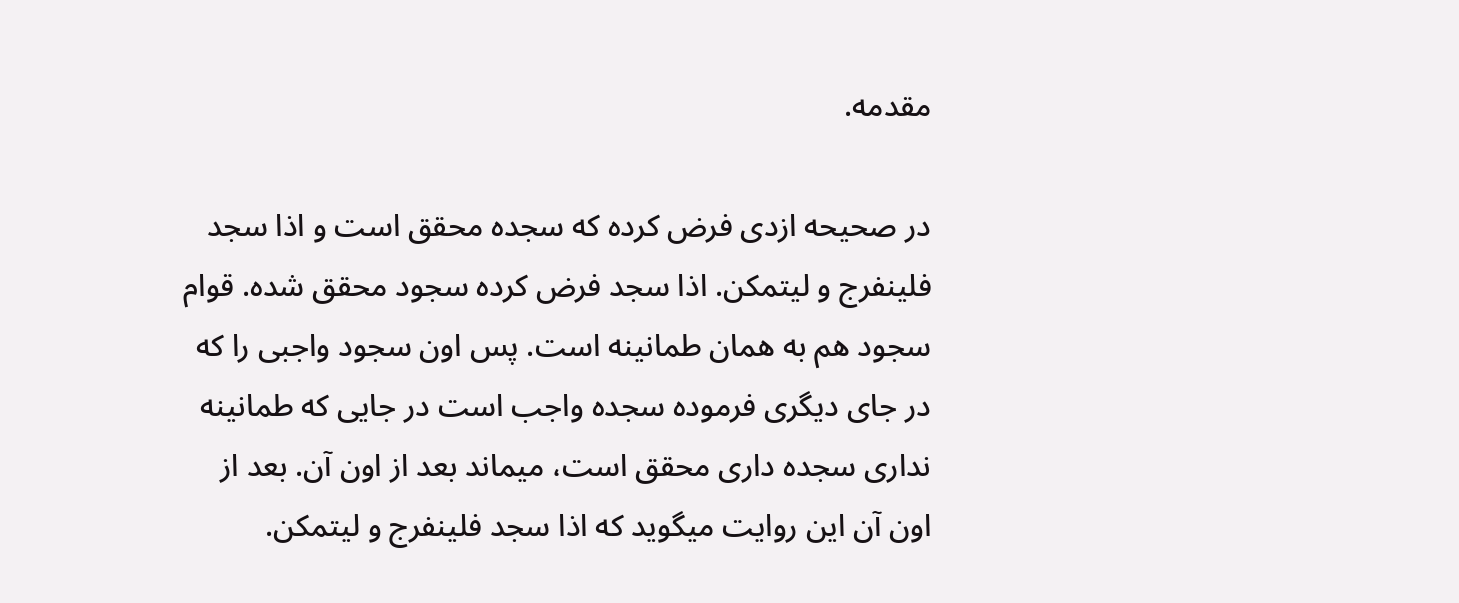مقدمه.

در صحیحه ازدی فرض کرده که سجده محقق است و اذا سجد فلینفرج و لیتمکن. اذا سجد فرض کرده سجود محقق شده. قوام سجود هم به همان طمانینه است. پس اون سجود واجبی را که در جای دیگری فرموده سجده واجب است در جایی که طمانینه نداری سجده داری محقق است، میماند بعد از اون آن. بعد از اون آن این روایت میگوید که اذا سجد فلینفرج و لیتمکن.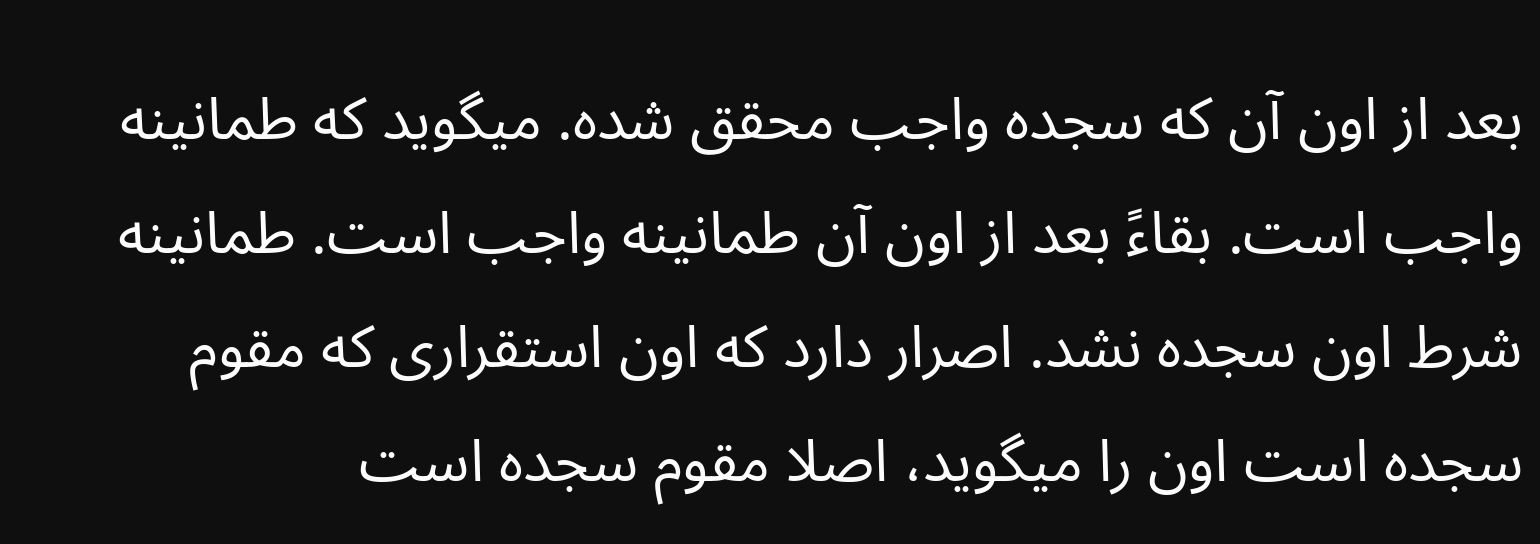بعد از اون آن که سجده واجب محقق شده. میگوید که طمانینه واجب است. بقاءً بعد از اون آن طمانینه واجب است. طمانینه شرط اون سجده نشد. اصرار دارد که اون استقراری که مقوم سجده است اون را میگوید، اصلا مقوم سجده است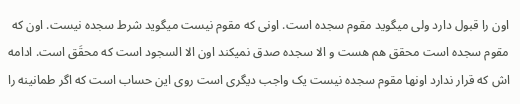اون را قبول دارد ولی میگوید مقوم سجده است. اونی که مقوم نیست میگوید شرط سجده نیست. اون که مقوم سجده است محقق هم هست و الا سجده صدق نمیکند اون الا السجود است که محقَق است. ادامه اش که قرار ندارد اونها مقوم سجده نیست یک واجب دیگری است روی این حساب است که اگر طمانینه را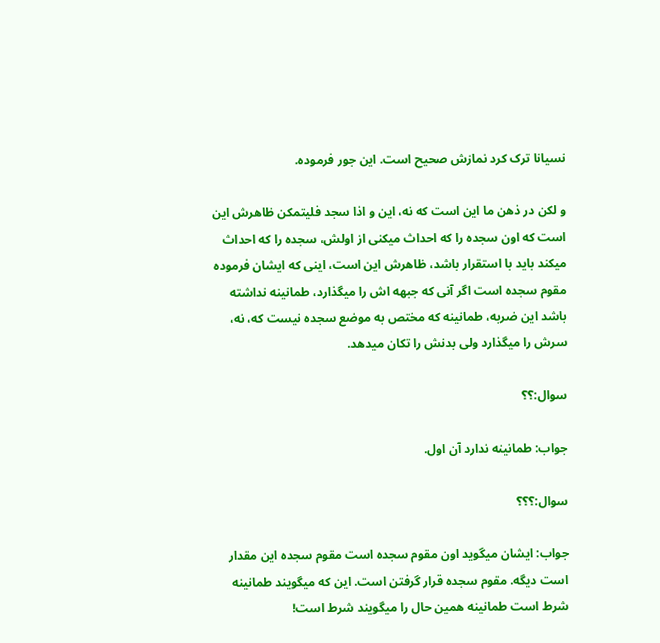نسیانا ترک کرد نمازش صحیح است. این جور فرموده.

و لکن در ذهن ما این است که نه، این و اذا سجد فلیتمکن ظاهرش این است که اون سجده را که احداث میکنی از اولش، سجده را که احداث میکند باید با استقرار باشد، ظاهرش این است، اینی که ایشان فرموده مقوم سجده است اگر آنی که جبهه اش را میگذارد، طمانینه نداشته باشد این ضربه، طمانینه که مختص به موضع سجده نیست که، نه، سرش را میگذارد ولی بدنش را تکان میدهد.

سوال:؟؟

جواب: طمانینه ندارد آن اول.

سوال:؟؟؟

جواب: ایشان میگوید اون مقوم سجده است مقوم سجده این مقدار است دیگه. مقوم سجده قرار گرفتن است. این که میگویند طمانینه شرط است طمانینه همین حال را میگویند شرط است!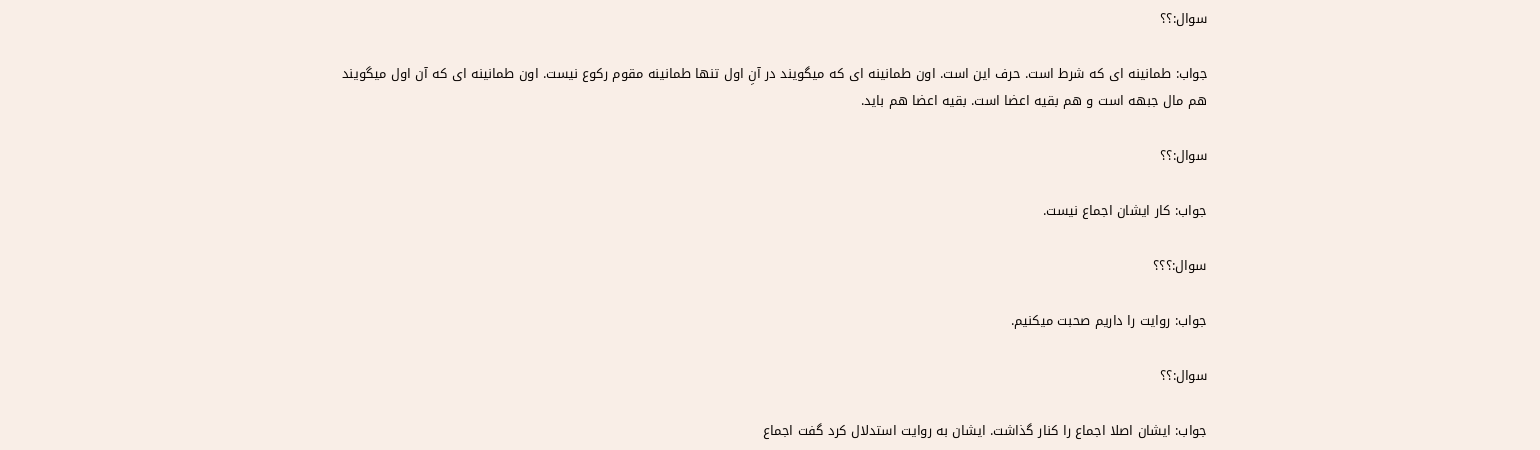سوال:؟؟

جواب: طمانینه ای که شرط است. حرف این است. اون طمانینه ای که میگویند در آنِ اول تنها طمانینه مقوم رکوع نیست. اون طمانینه ای که آن اول میگویند هم مال جبهه است و هم بقیه اعضا است. بقیه اعضا هم باید.

سوال:؟؟

جواب: کار ایشان اجماع نیست.

سوال:؟؟؟

جواب: روایت را داریم صحبت میکنیم.

سوال:؟؟

جواب: ایشان اصلا اجماع را کنار گذاشت. ایشان به روایت استدلال کرد گفت اجماع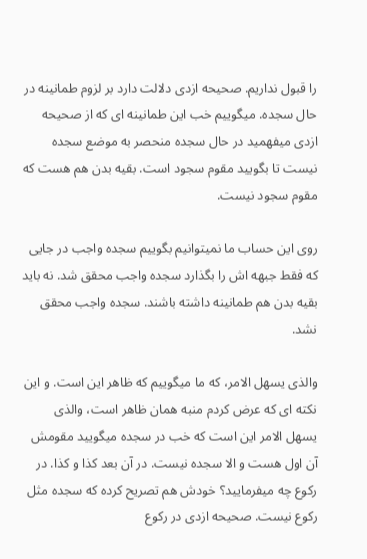را قبول نداریم. صحیحه ازدی دلالت دارد بر لزوم طمانینه در حال سجده. میگوییم خب این طمانینه ای که از صحیحه ازدی میفهمید در حال سجده منحصر به موضع سجده نیست تا بگویید مقوم سجود است. بقیه بدن هم هست که مقوم سجود نیست.

روی این حساب ما نمیتوانیم بگوییم سجده واجب در جایی که فقط جبهه اش را بگذارد سجده واجب محقق شد. نه باید بقیه بدن هم طمانینه داشته باشند. سجده واجب محقق نشد.

والذی یسهل الامر، که ما میگوییم که ظاهر این است. و این نکته ای که عرض کردم منبه همان ظاهر است، والذی یسهل الامر این است که خب در سجده میگویید مقومش آن اول هست و الا سجده نیست. در آن بعد کذا و کذا. در رکوع چه میفرمایید؟ خودش هم تصریح کرده که سجده مثل رکوع نیست. صحیحه ازدی در رکوع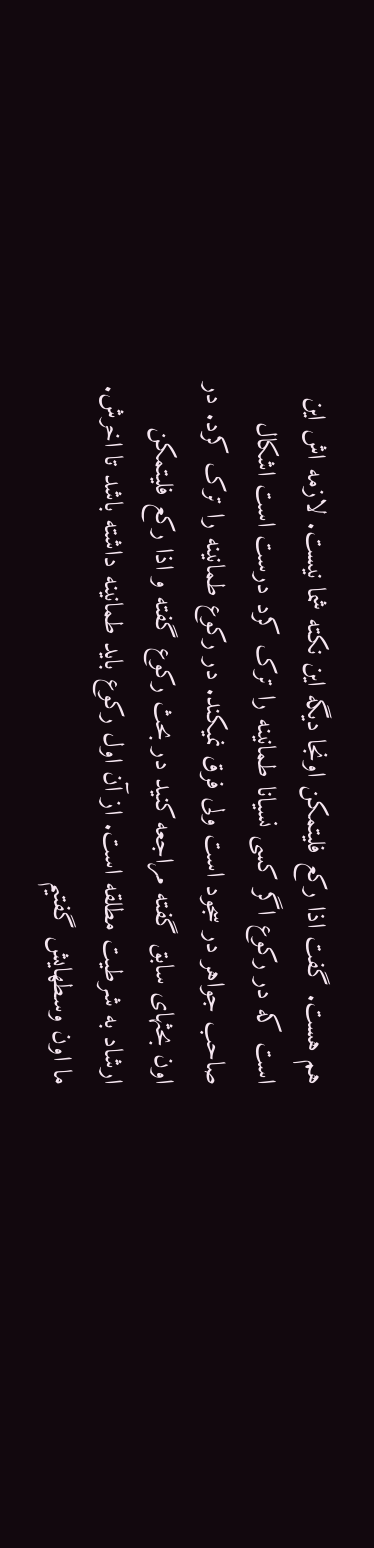هم هست. گفت اذا رکع فلیتمکن اونجا دیگه این نکته شما نیست. لازمه اش این است که در رکوع اگر کسی نسیانا طمانینه را ترک کرد درست است اشکال صاحب جواهر در سجود است ولی فرق نمیکند. در رکوع طمانینه را ترک کرد. در اون بحثهای سابق گفته مراجعه کنید در بحث رکوع گفته و اذا رکع فلیتمکن ارشاد به شرطیت مطلقه است. از آن اول رکوع باید طمانینه داشته باشد تا اخرش. ما اون وسطهایش گفتیم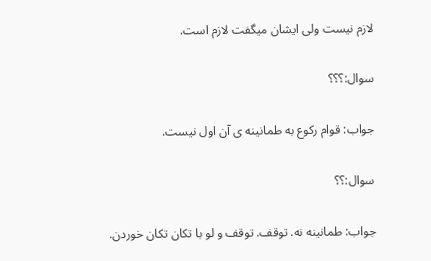لازم نیست ولی ایشان میگفت لازم است.

سوال:؟؟؟

جواب: قوام رکوع به طمانینه ی آن اول نیست.

سوال:؟؟

جواب: طمانینه نه. توقف. توقف و لو با تکان تکان خوردن.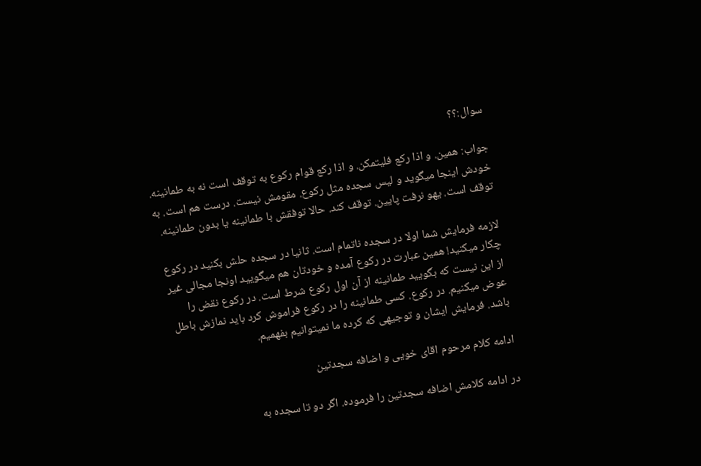سوال:؟؟

جواب: همین. و اذا رکع فلیتمکن. و اذا رکع قوام رکوع به توقف است نه به طمانینه. خودش اینجا میگوید و لیس سجده مثل رکوع. مقومش نیست. درست هم است. به توقف است. یهو نرفت پایین. توقف کند. حالا توفقش با طمانینه یا بدون طمانینه.

لازمه فرمایش شما اولا در سجده ناتمام است. ثانیا در سجده حلش بکنید در رکوع چکار میکنید! همین عبارت در رکوع آمده و خودتان هم میگویید اونجا مجالی غیر از این نیست که بگویید طمانینه از آن اول رکوع شرط است. در رکوع نقض را عوض میکنیم. در رکوع. کسی طمانینه را در رکوع فراموش کرد باید نمازش باطل باشد. فرمایش ایشان و توجیهی که کرده ما نمیتوانیم بفهمیم.

ادامه کلام مرحوم اقای خویی و اضافه سجدتین

در ادامه کلامش اضافه سجدتین را فرموده. اگر دو تا سجده به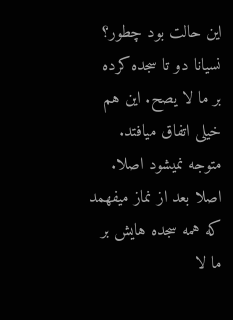این حالت بود چطور؟ نسیانا دو تا سجده کرده بر ما لا یصح. این هم خیلی اتفاق میافتد. متوجه نمیشود اصلا. اصلا بعد از نماز میفهمد که همه سجده هایش بر ما لا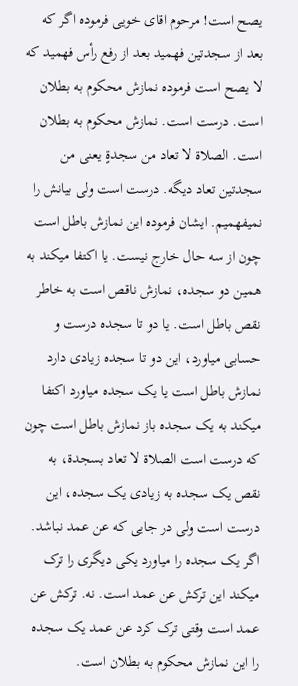یصح است! مرحوم اقای خویی فرموده اگر که بعد از سجدتین فهمید بعد از رفع رأس فهمید که لا یصح است فرموده نمازش محکوم به بطلان است. درست است. نمازش محکوم به بطلان است. الصلاة لا تعاد من سجدةٍ یعنی من سجدتین تعاد دیگه. درست است ولی بیانش را نمیفهمیم. ایشان فرموده این نمازش باطل است چون از سه حال خارج نیست. یا اکتفا میکند به همین دو سجده، نمازش ناقص است به خاطر نقص باطل است. یا دو تا سجده درست و حسابی میاورد، این دو تا سجده زیادی دارد نمازش باطل است یا یک سجده میاورد اکتفا میکند به یک سجده باز نمازش باطل است چون که درست است الصلاة لا تعاد بسجدة، به نقص یک سجده به زیادی یک سجده، این درست است ولی در جایی که عن عمد نباشد. اگر یک سجده را میاورد یکی دیگری را ترک میکند این ترکش عن عمد است. نه. ترکش عن عمد است وقتی ترک کرد عن عمد یک سجده را این نمازش محکوم به بطلان است.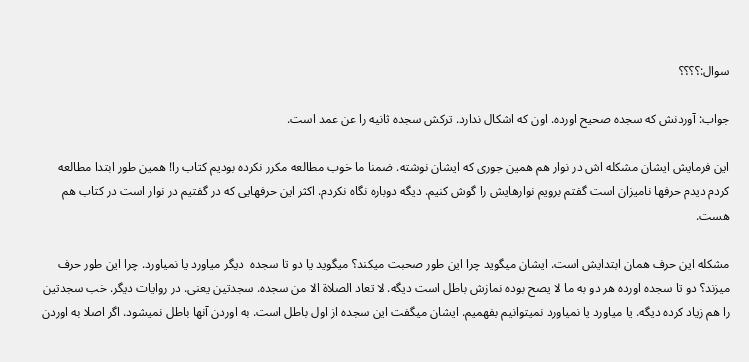سوال:؟؟؟؟

جواب: آوردنش که سجده صحیح اورده. اون که اشکال ندارد. ترکش سجده ثانیه را عن عمد است.

این فرمایش ایشان مشکله اش در نوار هم همین جوری که ایشان نوشته. ضمنا ما خوب مطالعه مکرر نکرده بودیم کتاب را! همین طور ابتدا مطالعه کردم دیدم حرفها نامیزان است گفتم برویم نوارهایش را گوش کنیم. دیگه دوباره نگاه نکردم. اکثر این حرفهایی که در گفتیم در نوار است در کتاب هم هست.

مشکله این حرف همان ابتدایش است. ایشان میگوید چرا این طور صحبت میکند؟ میگوید یا دو تا سجده  دیگر میاورد یا نمیاورد. چرا این طور حرف میزند؟ دو تا سجده اورده هر دو به ما لا یصح بوده نمازش باطل است دیگه. لا تعاد الصلاة الا من سجده. سجدتین یعنی. در روایات دیگر. خب سجدتین را هم زیاد کرده دیگه. یا میاورد یا نمیاورد نمیتوانیم بفهمیم. ایشان میگفت این سجده از اول باطل است. به اوردن آنها باطل نمیشود. اگر اصلا به اوردن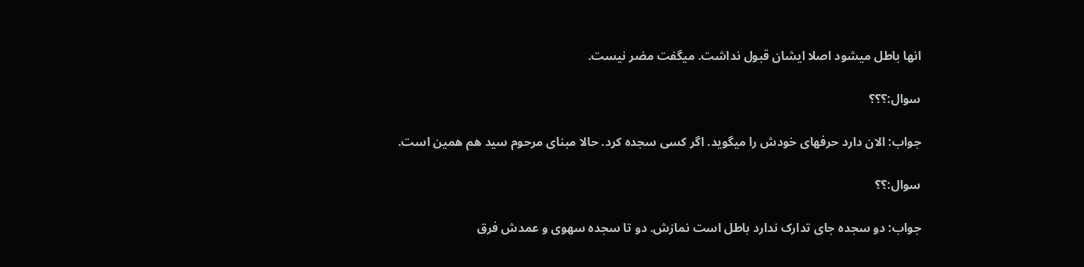انها باطل میشود اصلا ایشان قبول نداشت. میگفت مضر نیست.

سوال:؟؟؟

جواب: الان دارد حرفهای خودش را میگوید. اگر کسی سجده کرد. حالا مبنای مرحوم سید هم همین است.

سوال:؟؟

جواب: دو سجده جای تدارک ندارد باطل است نمازش. دو تا سجده سهوی و عمدش فرق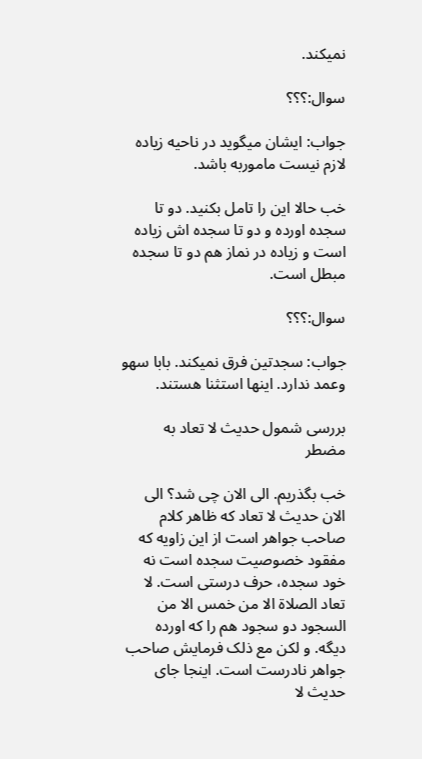نمیکند.

سوال:؟؟؟

جواب: ایشان میگوید در ناحیه زیاده لازم نیست ماموربه باشد.

خب حالا این را تامل بکنید. دو تا سجده اورده و دو تا سجده اش زیاده است و زیاده در نماز هم دو تا سجده مبطل است.

سوال:؟؟؟

جواب: سجدتین فرق نمیکند. بابا سهو وعمد ندارد. اینها استثنا هستند.

بررسی شمول حدیث لا تعاد به مضطر

خب بگذریم. الی الان چی شد؟ الی الان حدیث لا تعاد که ظاهر کلام صاحب جواهر است از این زاویه که مفقود خصوصیت سجده است نه خود سجده، حرف درستی است. لا تعاد الصلاة الا من خمس الا من السجود دو سجود هم را که اورده دیگه. و لکن مع ذلک فرمایش صاحب جواهر نادرست است. اینجا جای حدیث لا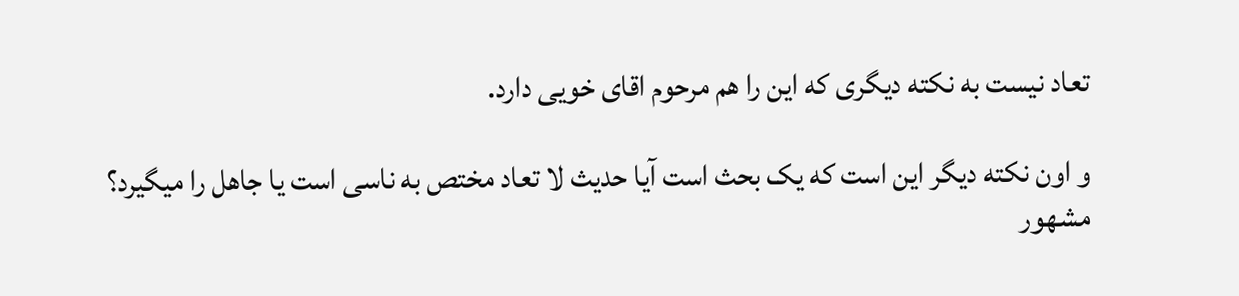تعاد نیست به نکته دیگری که این را هم مرحوم اقای خویی دارد.

و اون نکته دیگر این است که یک بحث است آیا حدیث لا تعاد مختص به ناسی است یا جاهل را میگیرد؟ مشهور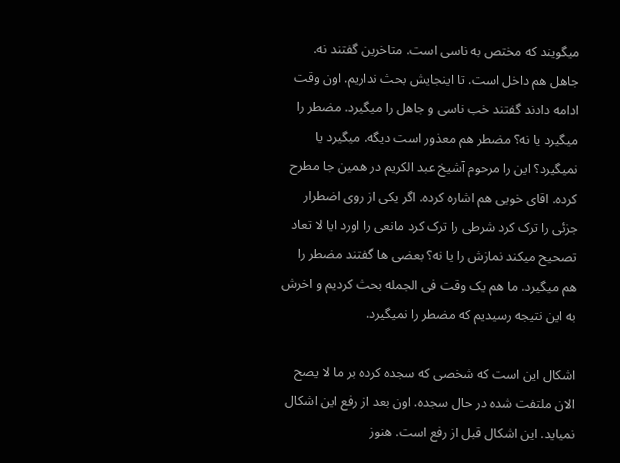میگویند که مختص به ناسی است. متاخرین گفتند نه. جاهل هم داخل است. تا اینجایش بحث نداریم. اون وقت ادامه دادند گفتند خب ناسی و جاهل را میگیرد. مضطر را میگیرد یا نه؟ مضطر هم معذور است دیگه. میگیرد یا نمیگیرد؟ این را مرحوم آشیخ عبد الکریم در همین جا مطرح کرده. اقای خویی هم اشاره کرده. اگر یکی از روی اضطرار جزئی را ترک کرد شرطی را ترک کرد مانعی را اورد ایا لا تعاد تصحیح میکند نمازش را یا نه؟ بعضی ها گفتند مضطر را هم میگیرد. ما هم یک وقت فی الجمله بحث کردیم و اخرش به این نتیجه رسیدیم که مضطر را نمیگیرد.

اشکال این است که شخصی که سجده کرده بر ما لا یصح الان ملتفت شده در حال سجده. اون بعد از رفع این اشکال نمیاید. این اشکال قبل از رفع است. هنوز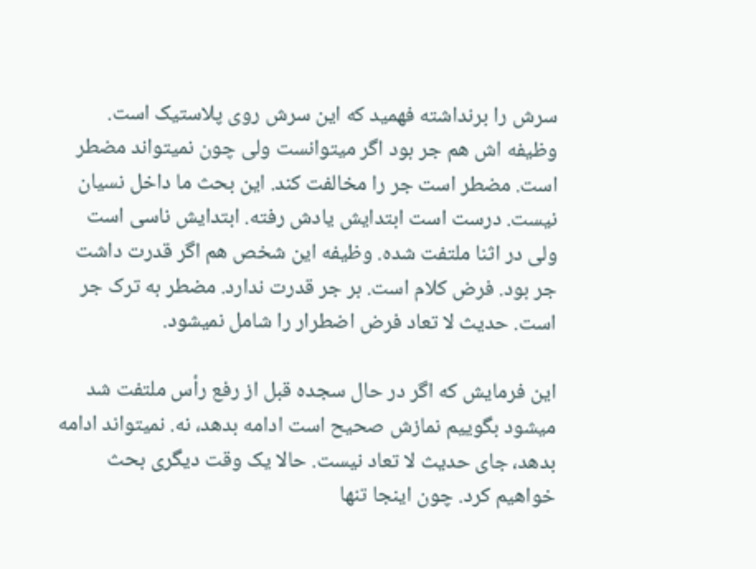سرش را برنداشته فهمید که این سرش روی پلاستیک است. وظیفه اش هم جر بود اگر میتوانست ولی چون نمیتواند مضطر است. مضطر است جر را مخالفت کند. این بحث ما داخل نسیان نیست. درست است ابتدایش یادش رفته. ابتدایش ناسی است ولی در اثنا ملتفت شده. وظیفه این شخص هم اگر قدرت داشت جر بود. فرض کلام است. بر جر قدرت ندارد. مضطر به ترک جر است. حدیث لا تعاد فرض اضطرار را شامل نمیشود.

این فرمایش که اگر در حال سجده قبل از رفع رأس ملتفت شد میشود بگوییم نمازش صحیح است ادامه بدهد، نه. نمیتواند ادامه بدهد، جای حدیث لا تعاد نیست. حالا یک وقت دیگری بحث خواهیم کرد. چون اینجا تنها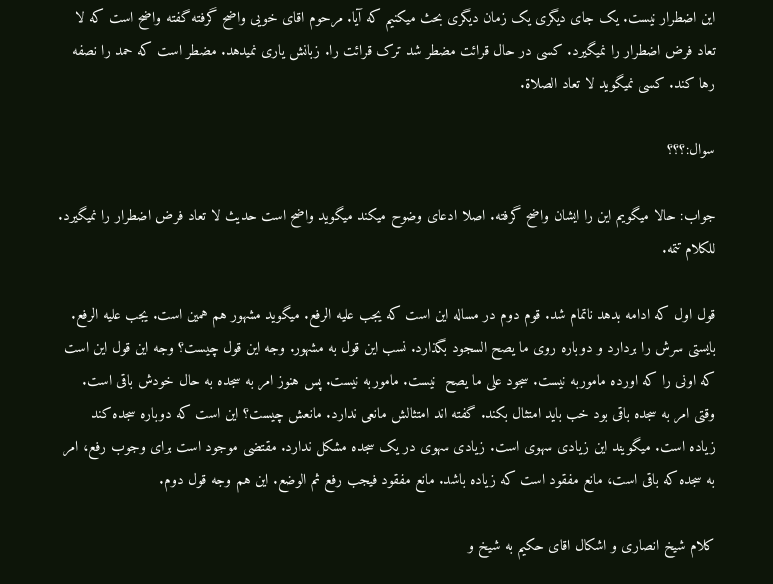این اضطرار نیست. یک جای دیگری یک زمان دیگری بحث میکنیم که آیا. مرحوم اقای خویی واضح گرفته گفته واضح است که لا تعاد فرض اضطرار را نمیگیرد. کسی در حال قرائت مضطر شد ترک قرائت را. زبانش یاری نمیدهد. مضطر است که حمد را نصفه رها کند. کسی نمیگوید لا تعاد الصلاة.

سوال:؟؟؟

جواب: حالا میگویم این را ایشان واضح گرفته. اصلا ادعای وضوح میکند میگوید واضح است حدیث لا تعاد فرض اضطرار را نمیگیرد. للکلام تتمه.

قول اول که ادامه بدهد ناتمام شد. قوم دوم در مساله این است که یجب علیه الرفع. میگوید مشهور هم همین است. یجب علیه الرفع. بایستی سرش را بردارد و دوباره روی ما یصح السجود بگذارد. نسب این قول به مشهور. وجه این قول چیست؟ وجه این قول این است که اونی را که اورده ماموربه نیست. سجود علی ما یصح  نیست. ماموربه نیست. پس هنوز امر به سجده به حال خودش باقی است. وقتی امر به سجده باقی بود خب باید امتثال بکند. گفته اند امتثالش مانعی ندارد. مانعش چیست؟ این است که دوباره سجده کند زیاده است. میگویند این زیادی سهوی است. زیادی سهوی در یک سجده مشکل ندارد. مقتضی موجود است برای وجوب رفع، امر به سجده که باقی است، مانع مفقود است که زیاده باشد. مانع مفقود فیجب رفع ثم الوضع. این هم وجه قول دوم.

کلام شیخ انصاری و اشکال اقای حکیم به شیخ و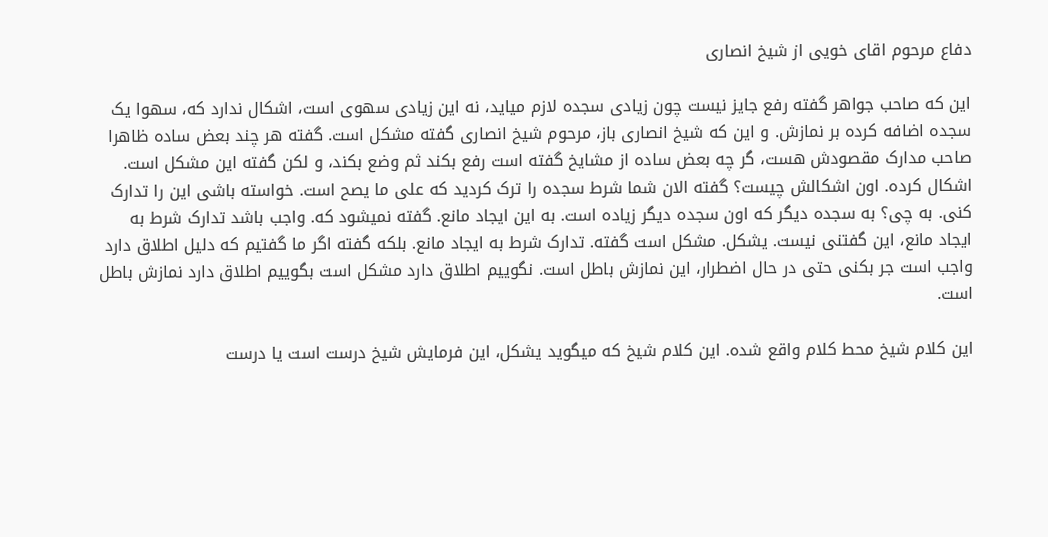دفاع مرحوم اقای خویی از شیخ انصاری

این که صاحب جواهر گفته رفع جایز نیست چون زیادی سجده لازم میاید، نه این زیادی سهوی است، اشکال ندارد که، سهوا یک سجده اضافه کرده بر نمازش. و این که شیخ انصاری باز، مرحوم شیخ انصاری گفته مشکل است. گفته هر چند بعض ساده ظاهرا صاحب مدارک مقصودش هست، گر چه بعض ساده از مشایخ گفته است رفع بکند ثم وضع بکند، و لکن گفته این مشکل است. اشکال کرده. اون اشکالش چیست؟ گفته الان شما شرط سجده را ترک کردید که علی ما یصح است. خواسته باشی این را تدارک کنی. به چی؟ به سجده دیگر که اون سجده دیگر زیاده است. به این ایجاد مانع. گفته نمیشود که. واجب باشد تدارک شرط به ایجاد مانع، این گفتنی نیست. یشکل. مشکل است گفته. تدارک شرط به ایجاد مانع. بلکه گفته اگر ما گفتیم که دلیل اطلاق دارد واجب است جر بکنی حتی در حال اضطرار، این نمازش باطل است. نگوییم اطلاق دارد مشکل است بگوییم اطلاق دارد نمازش باطل است.

این کلام شیخ محط کلام واقع شده. این کلام شیخ که میگوید یشکل، این فرمایش شیخ درست است یا درست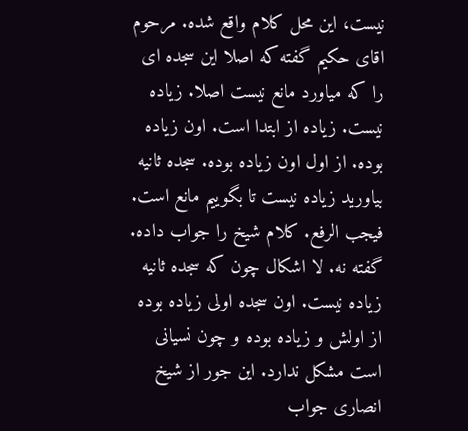نیست، این محل کلام واقع شده. مرحوم اقای حکیم گفته که اصلا این سجده ای را که میاورد مانع نیست اصلا. زیاده نیست. زیاده از ابتدا است. اون زیاده بوده. از اول اون زیاده بوده. سجده ثانیه بیاورید زیاده نیست تا بگوییم مانع است. فیجب الرفع. کلام شیخ را جواب داده. گفته نه. لا اشکال چون که سجده ثانیه زیاده نیست. اون سجده اولی زیاده بوده از اولش و زیاده بوده و چون نسیانی است مشکل ندارد. این جور از شیخ انصاری جواب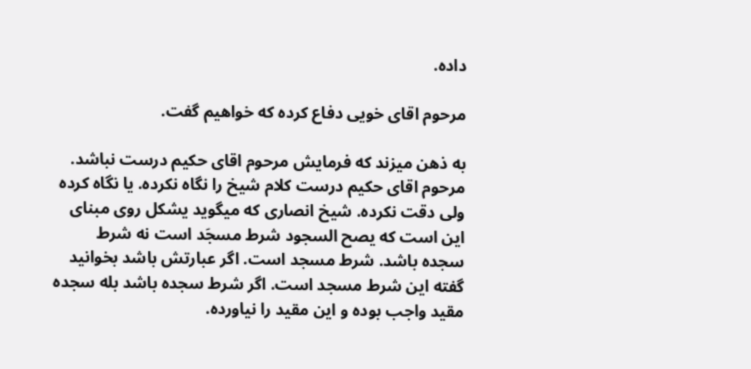داده.

مرحوم اقای خویی دفاع کرده که خواهیم گفت.

به ذهن میزند که فرمایش مرحوم اقای حکیم درست نباشد. مرحوم اقای حکیم درست کلام شیخ را نگاه نکرده. یا نگاه کرده ولی دقت نکرده. شیخ انصاری که میگوید یشکل روی مبنای این است که یصح السجود شرط مسجَد است نه شرط سجده باشد. شرط مسجد است. اگر عبارتش باشد بخوانید گفته این شرط مسجد است. اگر شرط سجده باشد بله سجده مقید واجب بوده و این مقید را نیاورده.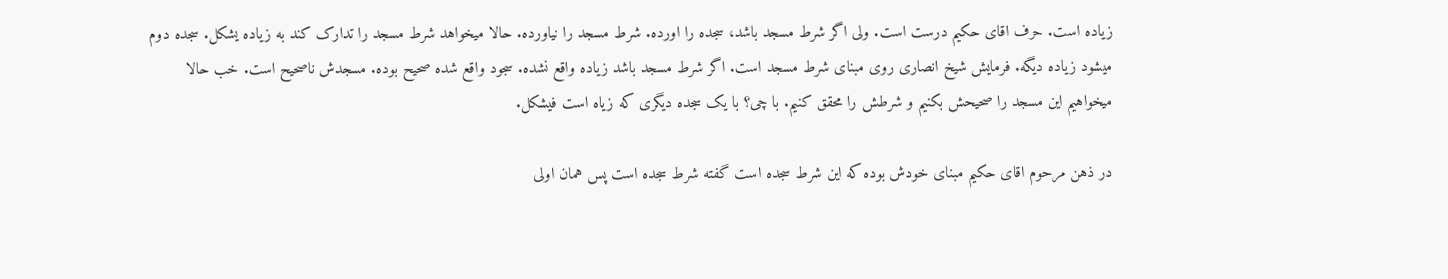زیاده است. حرف اقای حکیم درست است. ولی اگر شرط مسجد باشد، سجده را اورده. شرط مسجد را نیاورده. حالا میخواهد شرط مسجد را تدارک کند به زیاده یشکل. سجده دوم میشود زیاده دیگه. فرمایش شیخ انصاری روی مبنای شرط مسجد است. اگر شرط مسجد باشد زیاده واقع نشده. سجود واقع شده صحیح بوده. مسجدش ناصحیح است. خب حالا میخواهیم این مسجد را صحیحش بکنیم و شرطش را محقق کنیم. با چی؟ با یک سجده دیگری که زیاه است فیشکل.

در ذهن مرحوم اقای حکیم مبنای خودش بوده که این شرط سجده است گفته شرط سجده است پس همان اولی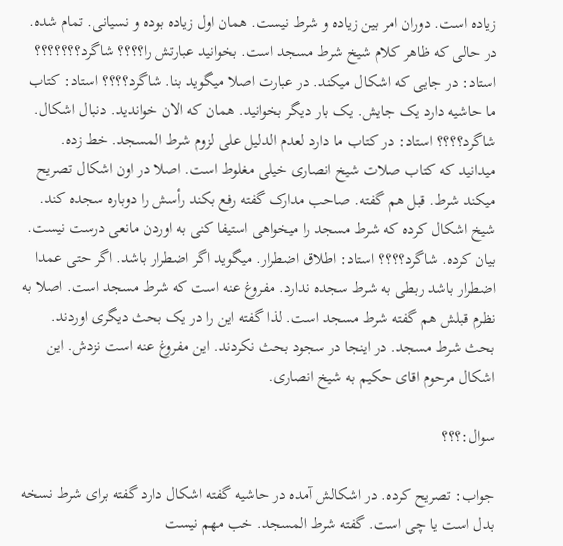زیاده است. دوران امر بین زیاده و شرط نیست. همان اول زیاده بوده و نسیانی. تمام شده. در حالی که ظاهر کلام شیخ شرط مسجد است. بخوانید عبارتش را؟؟؟؟ شاگرد؟؟؟؟؟؟؟ استاد: در جایی که اشکال میکند. در عبارت اصلا میگوید بنا. شاگرد؟؟؟؟ استاد: کتاب ما حاشیه دارد یک جایش. یک بار دیگر بخوانید. همان که الان خواندید. دنبال اشکال. شاگرد؟؟؟؟ استاد: در کتاب ما دارد لعدم الدلیل علی لزوم شرط المسجد. خط زده. میدانید که کتاب صلات شیخ انصاری خیلی مغلوط است. اصلا در اون اشکال تصریح میکند شرط. قبل هم گفته. صاحب مدارک گفته رفع بکند رأسش را دوباره سجده کند. شیخ اشکال کرده که شرط مسجد را میخواهی استیفا کنی به اوردن مانعی درست نیست. بیان کرده. شاگرد؟؟؟؟ استاد: اطلاق اضطرار. میگوید اگر اضطرار باشد. اگر حتی عمدا اضطرار باشد ربطی به شرط سجده ندارد. مفروغ عنه است که شرط مسجد است. اصلا به نظرم قبلش هم گفته شرط مسجد است. لذا گفته این را در یک بحث دیگری اوردند. بحث شرط مسجد. در اینجا در سجود بحث نکردند. این مفروغ عنه است نزدش. این اشکال مرحوم اقای حکیم به شیخ انصاری.

سوال:؟؟؟

جواب: تصریح کرده. در اشکالش آمده در حاشیه گفته اشکال دارد گفته برای شرط نسخه بدل است یا چی است. گفته شرط المسجد. خب مهم نیست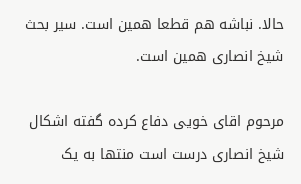حالا. نباشه هم قطعا همین است. سیر بحث شیخ انصاری همین است.

مرحوم اقای خویی دفاع کرده گفته اشکال شیخ انصاری درست است منتها به یک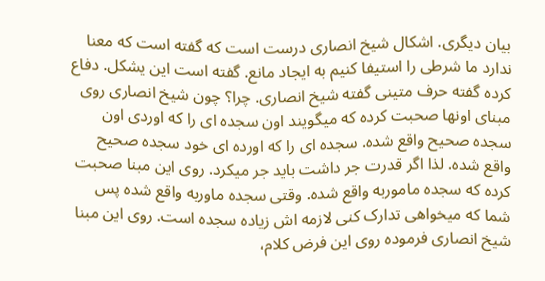بیان دیگری. اشکال شیخ انصاری درست است که گفته است که معنا ندارد ما شرطی را استیفا کنیم به ایجاد مانع. گفته است این یشکل. دفاع کرده گفته حرف متینی گفته شیخ انصاری. چرا؟ چون شیخ انصاری روی مبنای اونها صحبت کرده که میگویند اون سجده ای را که اوردی اون سجده صحیح واقع شده. سجده ای را که اورده ای خود سجده صحیح واقع شده. لذا اگر قدرت جر داشت باید جر میکرد. روی این مبنا صحبت کرده که سجده ماموربه واقع شده. وقتی سجده ماوربه واقع شده پس شما که میخواهی تدارک کنی لازمه اش زیاده سجده است. روی این مبنا شیخ انصاری فرموده روی این فرض کلام،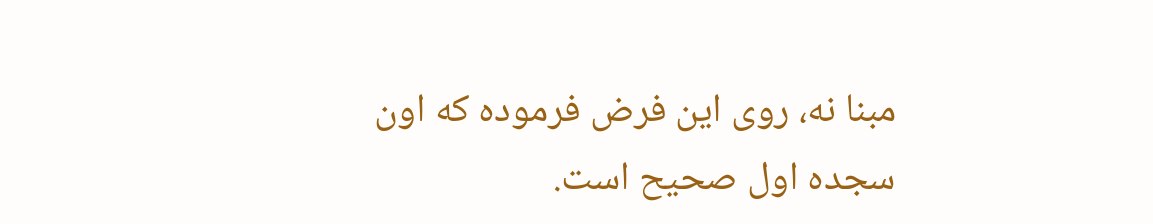مبنا نه، روی این فرض فرموده که اون سجده اول صحیح است.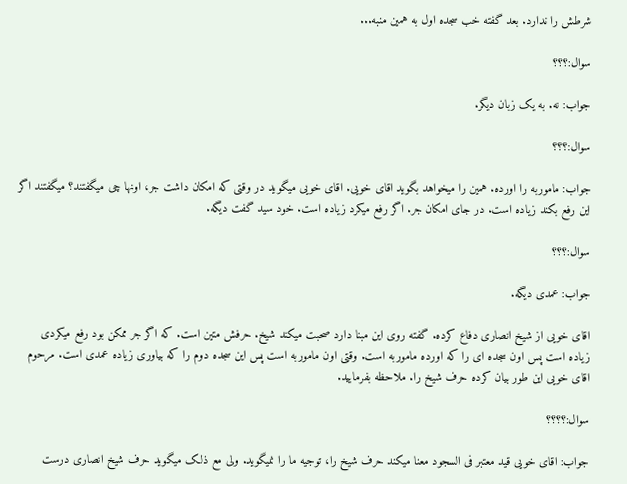شرطش را ندارد. بعد گفته خب سجده اول به همین منبه...

سوال:؟؟؟

جواب: نه. به یک زبان دیگر.

سوال:؟؟؟

جواب: ماموربه را اورده. همین را میخواهد بگوید اقای خویی. اقای خویی میگوید در وقتی که امکان داشت جر، اونها چی میگفتند؟ میگفتند اگر این رفع بکند زیاده است. در جای امکان جر. اگر رفع میکرد زیاده است. خود سید گفت دیگه.

سوال:؟؟؟

جواب: عمدی دیگه.

اقای خویی از شیخ انصاری دفاع کرده. گفته روی این مبنا دارد صحبت میکند شیخ. حرفش متین است. که اگر جر ممکن بود رفع میکردی زیاده است پس اون سجده ای را که اورده ماموربه است. وقتی اون ماموربه است پس این سجده دوم را که بیاوری زیاده عمدی است. مرحوم اقای خویی این طور بیان کرده حرف شیخ را. ملاحظه بفرمایید.

سوال:؟؟؟؟

جواب: اقای خویی قید معتبر فی السجود معنا میکند حرف شیخ را، توجیه ما را نمیگوید. ولی مع ذلک میگوید حرف شیخ انصاری درست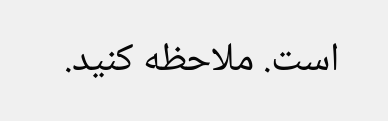است. ملاحظه کنید.